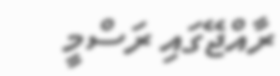ރާއްޖޭގައި ރަސްމީ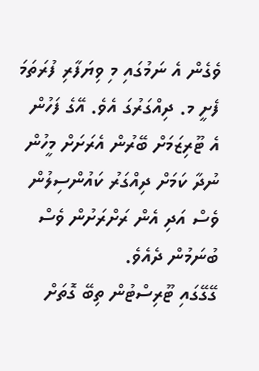ވެގެން އެ ނަމުގައި މި ވިޔަފާރި ފުރަތަމަ ފެށީ މ. ދިއްގަރުގަ އެވެ. އޭގެ ފަހުން އެ ޓޫރިޒަމަށް ބޭރުން އެރަށަށް މީހުން ނުދާ ކަމަށް ދިއްގަރު ކައުންސިލުން ވެސް އަދި އެން ރަށްރަށުން ވެސް ބުނަމުން ދެއެވެ.
ގޭގޭގައި ޓޫރިސްޓުން ތިބޭ ގޮތަށް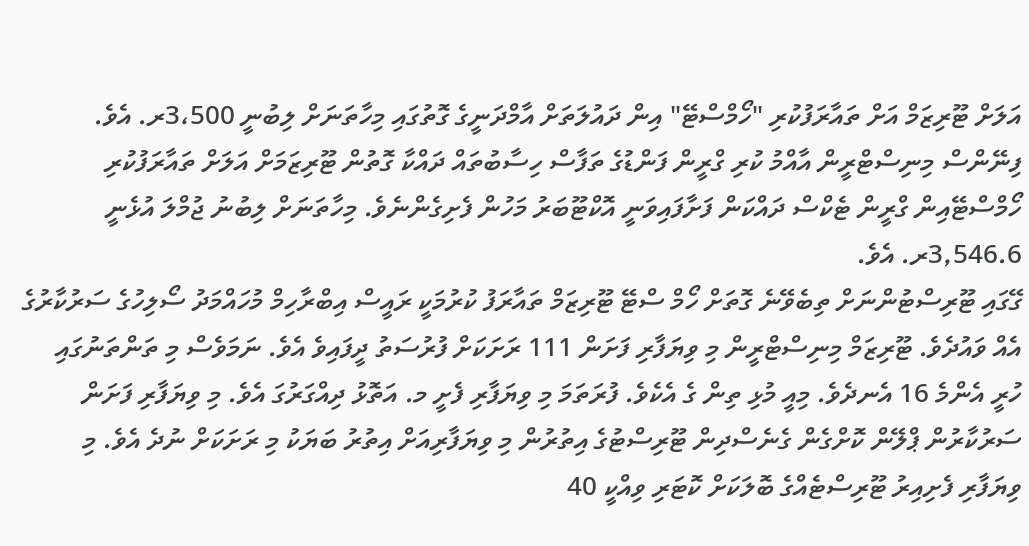އަލަށް ޓޫރިޒަމް އަށް ތައާރަފުކުރި "ހޯމްސްޓޭ" އިން ދައުލަތަށް އާމްދަނީގެ ގޮތުގައި މިހާތަނަށް ލިބުނީ 3،500ރ. އެވެ.
ފިނޭންސް މިނިސްޓްރީން އާއްމު ކުރި ގްރީން ފަންޑުގެ ތަފާސް ހިސާބުތައް ދައްކާ ގޮތުން ޓޫރިޒަމަށް އަލަށް ތައާރަފުކުރި ހޯމްސްޓޭއިން ގްރީން ޓެކްސް ދައްކަން ފަށާފައިވަނީ އޮކްޓޫބަރު މަހުން ފެށިގެންނެވެ. މިހާތަނަށް ލިބުނު ޖުމްލަ އުޅެނީ 3,546.6ރ. އެވެ.
ގޭގައި ޓޫރިސްޓުންނަށް ތިބެވޭނެ ގޮތަށް ހޯމް ސްޓޭ ޓޫރިޒަމް ތައާރަފު ކުރުމަކީ ރައީސް އިބްރާހިމް މުހައްމަދު ސޯލިހުގެ ސަރުކާރުގެ އެއް ވައުދެވެ. ޓޫރިޒަމް މިނިސްޓްރީން މި ވިޔަފާރި ފަށަން 111 ރަށަކަށް ފުރުސަތު ދީފައިވެ އެވެ. ނަމަވެސް މި ތަންތަނުގައި ހުރީ އެންމެ 16 އެނދެވެ. މިއީ މުޅި ތިން ގެ އެކެވެ. ފުރަތަމަ މި ވިޔަފާރި ފެށީ މ. އަތޮޅު ދިއްގަރުގަ އެވެ. މި ވިޔަފާރި ފަށަން ސަރުކާރުން ޕްލޭން ކޮށްގެން ގެނެސްދިން ޓޫރިސްޓުގެ އިތުރުން މި ވިޔަފާރިއަށް އިތުރު ބަޔަކު މި ރަށަކަށް ނުދެ އެވެ. މި ވިޔަފާރި ފެށިއިރު ޓޫރިސްޓެއްގެ ބޮލަކަށް ކޮޓަރި ވިއްކީ 40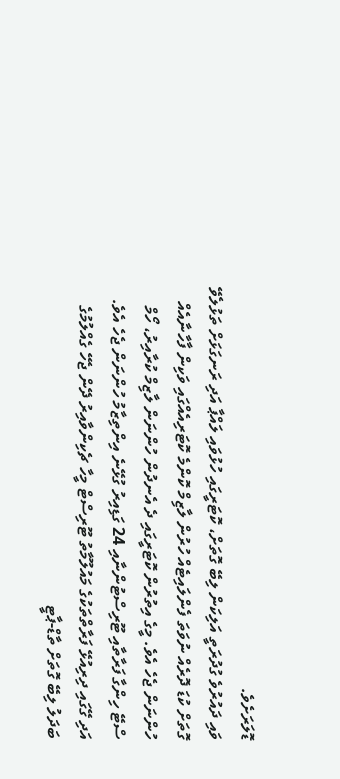ޑޮލަރަށެވެ.
ވައި ދައުރުވެ ގުދުރަތީ އަލިކަން ލިބޭ ގޮތަށް، ކޮޓަރީގައި ހުޅުވައި ލައްޕާ އަދި ރަނގަޅަށް ތަޅުލެވޭ ގޮތަށް ކުޑަ ދޮރެއް ނުވަތަ ފެންލައިޓެއް ހުރުން ލާޒިމް ކޮންމެ ކޮޓަރިއެއްގައި ވަކިން ފާހާނާއެއް ހުންނަން ޖެހެ އެވެ. މީގެ އިތުރުން ކޮޓަރީގައި ދެ އެނދުން ހުންނަން ލާޒިމް ކުރާއިރު، ހޯމް ސްޓޭ ހިންގާ ފަރާތާއި ޓޫރިސްޓުންނާއި 24 ގަޑިއިރު ގުޅޭނެ އިންތިޒާމު ހުންނަން ޖެހެ އެވެ. އަދި ގޭގައި ދިރިއުޅޭ ފަރާތްތަކުގެ މައުލޫމާތު ޓޫރިސްޓް މީހާ ޗެކިންވާއިރު ދޭން ޖެހޭ ގެއްލުމުގެ ބަދަލު ލިބޭ ގޮތަށް ތާޑް-ޕާޓީ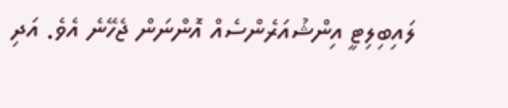ލައިބިލިޓީ އިންޝުއަރެންސެއް އޮންނަން ޖެހޭނެ އެވެ. އަދި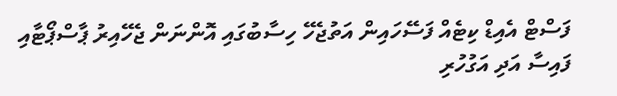ފަސްޓް އެއިޑް ކިޓެއް ފަސޭހައިން އަތުޖެހޭ ހިސާބުގައި އޮންނަން ޖެހޭއިރު ޕާސްޕޯޓާއި ފައިސާ އަދި އަގުހުރި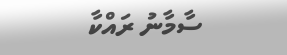ސާމާނު ރައްކާ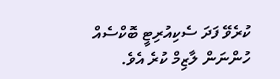ކުރެވޭ ފަދަ ސެކިއުރިޓީ ބޮކްސެއް ހުންނަން ލާޒިމް ކުރެ އެވެ.